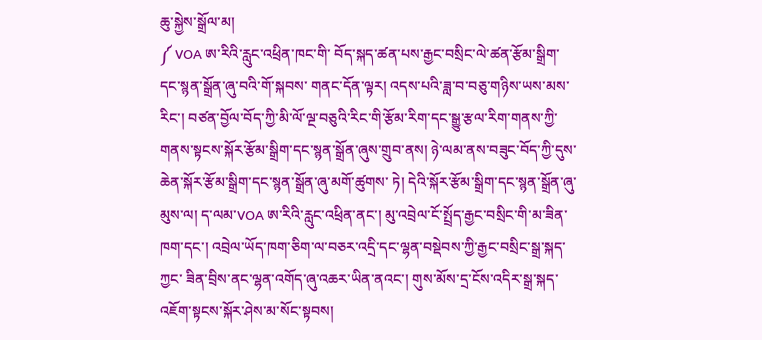ཆུ་སྐྱེས་སྒྲོལ་མ།
༼ VOA ཨ་རིའི་རླུང་འཕྲིན་ཁང་གི་ བོད་སྐད་ཚན་པས་རྒྱང་བསྲིང་ལེ་ཚན་རྩོམ་སྒྲིག་དང་སྙན་སྒྲོན་ཞུ་བའི་གོ་སྐབས་ གནང་དོན་ལྟར། འདས་པའི་ཟླ་བ་བཅུ་གཉིས་ཡས་མས་རིང་། བཙན་བྱོལ་བོད་ཀྱི་མི་ལོ་ལྔ་བཅུའི་རིང་གི་རྩོམ་རིག་དང་སྒྱུ་རྩལ་རིག་གནས་ཀྱི་ གནས་སྟངས་སྐོར་རྩོམ་སྒྲིག་དང་སྙན་སྒྲོན་ཞུས་གྲུབ་ནས། ཉེ་ལམ་ནས་བཟུང་བོད་ཀྱི་དུས་ཆེན་སྐོར་རྩོམ་སྒྲིག་དང་སྙན་སྒྲོན་ཞུ་མགོ་ཚུགས་ ཏེ། དེའི་སྐོར་རྩོམ་སྒྲིག་དང་སྙན་སྒྲོན་ཞུ་མུས་ལ། ད་ལམ་VOA ཨ་རིའི་རླུང་འཕྲིན་ནང་། མུ་འབྲེལ་ངོ་སྤྲོད་རྒྱང་བསྲིང་གི་མ་ཟིན་ཁག་དང་། འབྲེལ་ཡོད་ཁག་ཅིག་ལ་བཅར་འདྲི་དང་ལྷན་བསྡེབས་ཀྱི་རྒྱང་བསྲིང་སྒྲ་སྐད་ཀྱང་ ཟིན་བྲིས་ནང་ལྷན་འགོད་ཞུ་འཆར་ཡིན་ནའང་། གུས་མོས་དྲ་ངོས་འདིར་སྒྲ་སྐད་འཇོག་སྟངས་སྐོར་ཤེས་མ་སོང་སྟབས།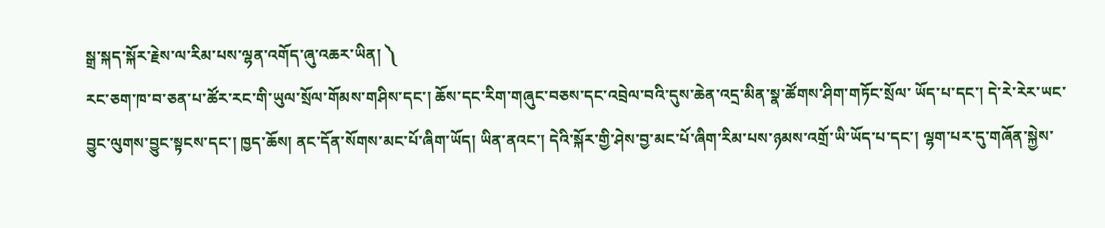སྒྲ་སྐད་སྐོར་རྗེས་ལ་རིམ་པས་ལྷན་འགོད་ཞུ་འཆར་ཡིན། ༽
རང་ཅག་ཁ་བ་ཅན་པ་ཚོར་རང་གི་ཡུལ་སྲོལ་གོམས་གཤིས་དང་། ཆོས་དང་རིག་གཞུང་བཅས་དང་འབྲེལ་བའི་དུས་ཆེན་འདྲ་མིན་སྣ་ཚོགས་ཤིག་གཏོང་སྲོལ་ ཡོད་པ་དང་། དེ་རེ་རེར་ཡང་བྱུང་ལུགས་བྱུང་སྟངས་དང་། ཁྱད་ཆོས། ནང་དོན་སོགས་མང་པོ་ཞིག་ཡོད། ཡིན་ནའང་། དེའི་སྐོར་གྱི་ཤེས་བྱ་མང་པོ་ཞིག་རིམ་པས་ཉམས་འགྲོ་ཡི་ཡོད་པ་དང་། ལྷག་པར་དུ་གཞོན་སྐྱེས་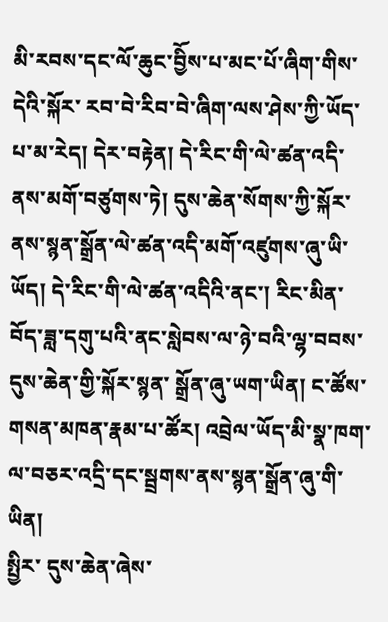མི་རབས་དང་ལོ་ཆུང་བྱིོས་པ་མང་པོ་ཞིག་གིས་དེའི་སྐོར་ རབ་བེ་རིབ་བེ་ཞིག་ལས་ཤེས་ཀྱི་ཡོད་པ་མ་རེད། དེར་བརྟེན། དེ་རིང་གི་ལེ་ཚན་འདི་ནས་མགོ་བཙུགས་ཏེ། དུས་ཆེན་སོགས་ཀྱི་སྐོར་ནས་སྙན་སྒྲོན་ལེ་ཚན་འདི་མགོ་འཛུགས་ཞུ་ཡི་ཡོད། དེ་རིང་གི་ལེ་ཚན་འདིའི་ནང་། རིང་མིན་བོད་ཟླ་དགུ་པའི་ནང་སླེབས་ལ་ཉེ་བའི་ལྷ་བབས་དུས་ཆེན་གྱི་སྐོར་སྙན་ སྒྲོན་ཞུ་ཡག་ཡིན། ང་ཚོས་གསན་མཁན་རྣམ་པ་ཚོར། འབྲེལ་ཡོད་མི་སྣ་ཁག་ལ་བཅར་འདྲི་དང་སྦྲགས་ནས་སྙན་སྒྲོན་ཞུ་གི་ཡིན།
སྤྱིར་ དུས་ཆེན་ཞེས་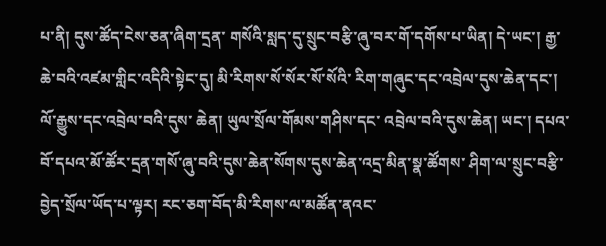པ་ནི། དུས་ཚོད་ངེས་ཅན་ཞིག་དྲན་ གསོའི་སླད་དུ་སྲུང་བརྩི་ཞུ་བར་གོ་དགོས་པ་ཡིན། དེ་ཡང་། རྒྱ་ ཆེ་བའི་འཛམ་གླིང་འདིའི་སྟེང་དུ། མི་རིགས་སོ་སོར་སོ་སོའི་ རིག་གཞུང་དང་འབྲེལ་དུས་ཆེན་དང་། ལོ་རྒྱུས་དང་འབྲེལ་བའི་དུས་ ཆེན། ཡུལ་སྲོལ་གོམས་གཤིས་དང་ འབྲེལ་བའི་དུས་ཆེན། ཡང་། དཔའ་བོ་དཔའ་མོ་ཚོར་དྲན་གསོ་ཞུ་བའི་དུས་ཆེན་སོགས་དུས་ཆེན་འདྲ་མིན་སྣ་ཚོགས་ ཤིག་ལ་སྲུང་བརྩི་བྱེད་སྲོལ་ཡོད་པ་ལྟར། རང་ཅག་བོད་མི་རིགས་ལ་མཚོན་ནའང་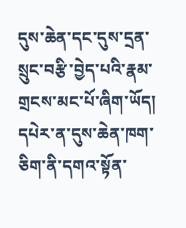དུས་ཆེན་དང་དུས་དྲན་སྲུང་བརྩི་བྱེད་པའི་རྣམ་ གྲངས་མང་པོ་ཞིག་ཡོད། དཔེར་ན་དུས་ཆེན་ཁག་ཅིག་ནི་དགའ་སྟོན་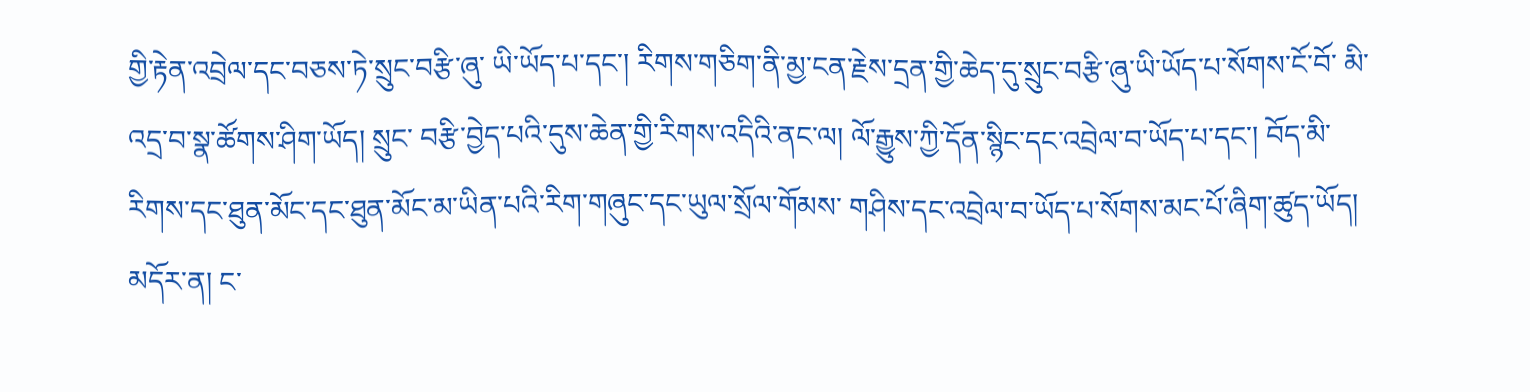གྱི་རྟེན་འབྲེལ་དང་བཅས་ཏེ་སྲུང་བརྩི་ཞུ་ ཡི་ཡོད་པ་དང་། རིགས་གཅིག་ནི་མྱ་ངན་རྗེས་དྲན་གྱི་ཆེད་དུ་སྲུང་བརྩི་ཞུ་ཡི་ཡོད་པ་སོགས་ངོ་བོ་ མི་འདྲ་བ་སྣ་ཚོགས་ཤིག་ཡོད། སྲུང་ བརྩི་བྱེད་པའི་དུས་ཆེན་གྱི་རིགས་འདིའི་ནང་ལ། ལོ་རྒྱུས་ཀྱི་དོན་སྙིང་དང་འབྲེལ་བ་ཡོད་པ་དང་། བོད་མི་རིགས་དང་ཐུན་མོང་དང་ཐུན་མོང་མ་ཡིན་པའི་རིག་གཞུང་དང་ཡུལ་སྲོལ་གོམས་ གཤིས་དང་འབྲེལ་བ་ཡོད་པ་སོགས་མང་པོ་ཞིག་ཚུད་ཡོད། མདོར་ན། ང་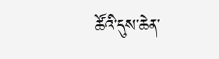ཚོའི་དུས་ཆེན་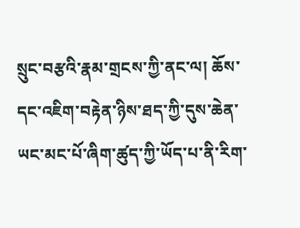སྲུང་བརྩའི་རྣམ་གྲངས་ཀྱི་ནང་ལ། ཆོས་དང་འཇིག་བརྟེན་ཉིས་ཐད་ཀྱི་དུས་ཆེན་ཡང་མང་པོ་ཞིག་ཚུད་ཀྱི་ཡོད་པ་ནི་རིག་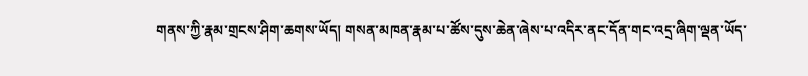གནས་ཀྱི་རྣམ་གྲངས་ཤིག་ཆགས་ཡོད། གསན་མཁན་རྣམ་པ་ཚོས་དུས་ཆེན་ཞེས་པ་འདིར་ནང་དོན་གང་འདྲ་ཞིག་ལྡན་ཡོད་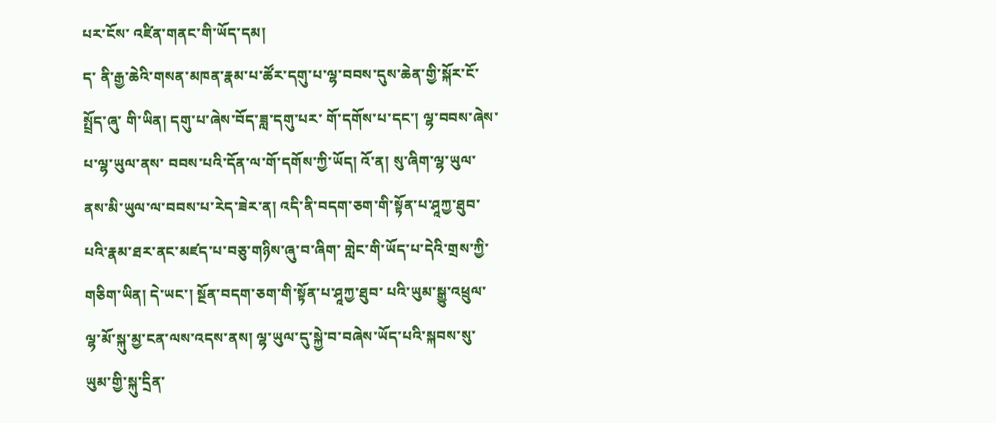པར་ངོས་ འཛིན་གནང་གི་ཡོད་དམ།
ད་ ནི་རྒྱ་ཆེའི་གསན་མཁན་རྣམ་པ་ཚོར་དགུ་པ་ལྷ་བབས་དུས་ཆེན་གྱི་སྐོར་ངོ་སྤྲོད་ཞུ་ གི་ཡིན། དགུ་པ་ཞེས་བོད་ཟླ་དགུ་པར་ གོ་དགོས་པ་དང་། ལྷ་བབས་ཞེས་པ་ལྷ་ཡུལ་ནས་ བབས་པའི་དོན་ལ་གོ་དགོས་ཀྱི་ཡོད། འོ་ན། སུ་ཞིག་ལྷ་ཡུལ་ནས་མི་ཡུལ་ལ་བབས་པ་རེད་ཟེར་ན། འདི་ནི་བདག་ཅག་གི་སྟོན་པ་ཤཱཀྱ་ཐུབ་པའི་རྣམ་ཐར་ནང་མཛད་པ་བཅུ་གཉིས་ཞུ་བ་ཞིག་ གླེང་གི་ཡོད་པ་དེའི་གྲས་ཀྱི་གཅིག་ཡིན། དེ་ཡང་། སྔོན་བདག་ཅག་གི་སྟོན་པ་ཤཱཀྱ་ཐུབ་ པའི་ཡུམ་སྒྱུ་འཕྲུལ་ལྷ་མོ་སྐུ་མྱ་ངན་ལས་འདས་ནས། ལྷ་ཡུལ་དུ་སྐྱེ་བ་བཞེས་ཡོད་པའི་སྐབས་སུ་ ཡུམ་གྱི་སྐུ་དྲིན་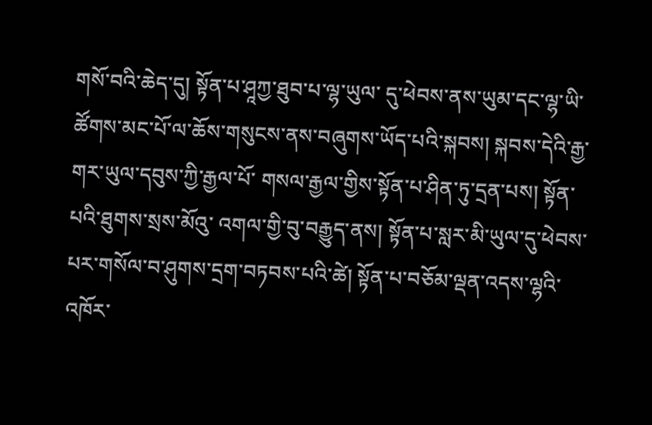གསོ་བའི་ཆེད་དུ། སྟོན་པ་ཤཱཀྱ་ཐུབ་པ་ལྷ་ཡུལ་ དུ་ཕེབས་ནས་ཡུམ་དང་ལྷ་ཡི་ཚོགས་མང་པོ་ལ་ཆོས་གསུངས་ནས་བཞུགས་ཡོད་པའི་སྐབས། སྐབས་དེའི་རྒྱ་གར་ཡུལ་དབུས་ཀྱི་རྒྱལ་པོ་ གསལ་རྒྱལ་གྱིས་སྟོན་པ་ཤིན་ཏུ་དྲན་པས། སྟོན་པའི་ཐུགས་སྲས་མོའུ་ འགལ་གྱི་བུ་བརྒྱུད་ནས། སྟོན་པ་སླར་མི་ཡུལ་དུ་ཕེབས་ པར་གསོལ་བ་ཤུགས་དྲག་བཏབས་པའི་ཚེ། སྟོན་པ་བཅོམ་ལྡན་འདས་ལྷའི་ འཁོར་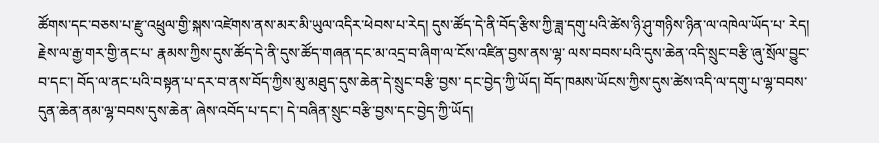ཚོགས་དང་བཅས་པ་རྫུ་འཕྲུལ་གྱི་སྐས་འཛེགས་ནས་མར་མི་ཡུལ་འདིར་ཕེབས་པ་རེད། དུས་ཚོད་དེ་ནི་བོད་རྩིས་ཀྱི་ཟླ་དགུ་པའི་ཚེས་ཉི་ཤུ་གཉིས་ཉིན་ལ་འཁེལ་ཡོད་པ་ རེད། རྗེས་ལ་རྒྱ་གར་གྱི་ནང་པ་ རྣམས་ཀྱིས་དུས་ཚོད་དེ་ནི་དུས་ཚོད་གཞན་དང་མ་འདྲ་བ་ཞིག་ལ་ངོས་འཛིན་བྱས་ནས་ལྷ་ ལས་བབས་པའི་དུས་ཆེན་འདི་སྲུང་བརྩི་ཞུ་སྲོལ་བྱུང་བ་དང་། བོད་ལ་ནང་པའི་བསྟན་པ་དར་བ་ནས་བོད་ཀྱིས་མུ་མཐུད་དུས་ཆེན་དེ་སྲུང་བརྩི་བྱས་ དང་བྱེད་ཀྱི་ཡོད། བོད་ཁམས་ཡོངས་ཀྱིས་དུས་ཚེས་འདི་ལ་དགུ་པ་ལྷ་བབས་དུན་ཆེན་ནམ་ལྷ་བབས་དུས་ཆེན་ ཞེས་འབོད་པ་དང་། དེ་བཞིན་སྲུང་བརྩི་བྱས་དང་བྱེད་ཀྱི་ཡོད།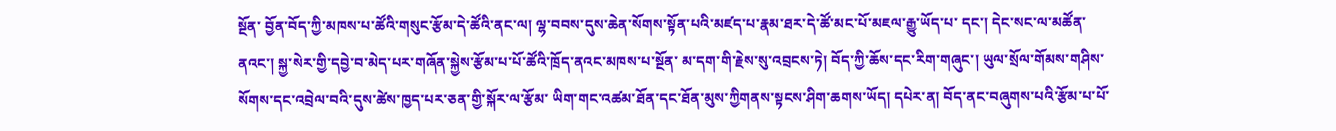སྔོན་ བྱོན་བོད་ཀྱི་མཁས་པ་ཚོའི་གསུང་རྩོམ་དེ་ཚོའི་ནང་ལ། ལྷ་བབས་དུས་ཆེན་སོགས་སྟོན་པའི་མཛད་པ་རྣམ་ཐར་དེ་ཚོ་མང་པོ་མཇལ་རྒྱུ་ཡོད་པ་ དང་། དེང་སང་ལ་མཚོན་ནའང་། སྐྱ་སེར་གྱི་དབྱེ་བ་མེད་པར་གཞོན་སྐྱེས་རྩོམ་པ་པོ་ཚོའི་ཁྲོད་ནའང་མཁས་པ་སྔོན་ མ་དག་གི་རྗེས་སུ་འབྲངས་ཏེ། བོད་ཀྱི་ཆོས་དང་རིག་གཞུང་། ཡུལ་སྲོལ་གོམས་གཤིས་སོགས་དང་འབྲེལ་བའི་དུས་ཚེས་ཁྱད་པར་ཅན་གྱི་སྐོར་ལ་རྩོམ་ ཡིག་གང་འཚམ་ཐོན་དང་ཐོན་མུས་ཀྱིགནས་སྟངས་ཤིག་ཆགས་ཡོད། དཔེར་ན། བོད་ནང་བཞུགས་པའི་རྩོམ་པ་པོ་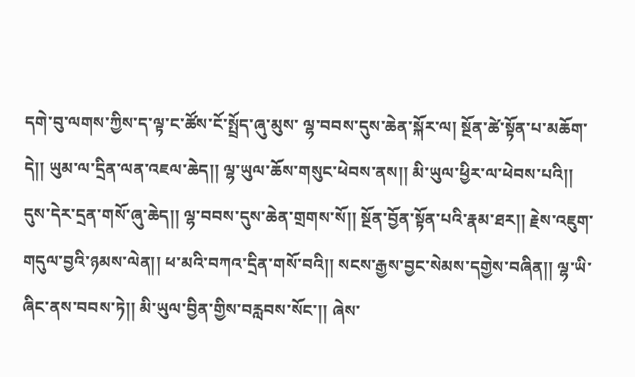དགེ་བུ་ལགས་ཀྱིས་ད་ལྟ་ང་ཚོས་ངོ་སྤྲོད་ཞུ་མུས་ ལྷ་བབས་དུས་ཆེན་སྐོར་ལ། སྔོན་ཚེ་སྟོན་པ་མཆོག་དེ།། ཡུམ་ལ་དྲིན་ལན་འཇལ་ཆེད།། ལྷ་ཡུལ་ཆོས་གསུང་ཕེབས་ནས།། མི་ཡུལ་ཕྱིར་ལ་ཕེབས་པའི།། དུས་དེར་དྲན་གསོ་ཞུ་ཆེད།། ལྷ་བབས་དུས་ཆེན་གྲགས་སོ།། སྔོན་བྱོན་སྟོན་པའི་རྣམ་ཐར།། རྗེས་འཇུག་གདུལ་བྱའི་ཉམས་ལེན།། ཕ་མའི་བཀའ་དྲིན་གསོ་བའི།། སངས་རྒྱས་བྱང་སེམས་དགྱེས་བཞིན།། ལྷ་ཡི་ཞིང་ནས་བབས་ཏེ།། མི་ཡུལ་བྱིན་གྱིས་བརླབས་སོང་།། ཞེས་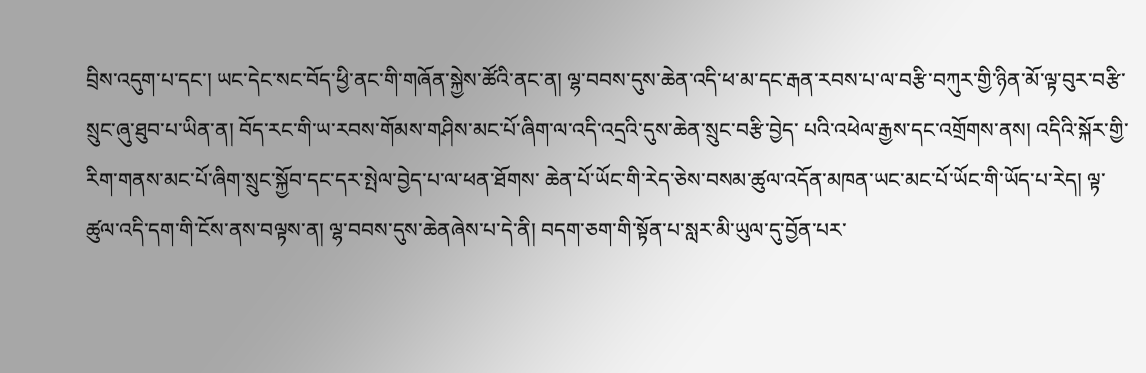བྲིས་འདུག་པ་དང་། ཡང་དེང་སང་བོད་ཕྱི་ནང་གི་གཞོན་སྐྱེས་ཚོའི་ནང་ན། ལྷ་བབས་དུས་ཆེན་འདི་ཕ་མ་དང་རྒན་རབས་པ་ལ་བརྩི་བཀུར་གྱི་ཉིན་མོ་ལྟ་བུར་བརྩི་ སྲུང་ཞུ་ཐུབ་པ་ཡིན་ན། བོད་རང་གི་ཡ་རབས་གོམས་གཤིས་མང་པོ་ཞིག་ལ་འདི་འདྲའི་དུས་ཆེན་སྲུང་བརྩི་བྱེད་ པའི་འཕེལ་རྒྱས་དང་འགྲོགས་ནས། འདིའི་སྐོར་གྱི་རིག་གནས་མང་པོ་ཞིག་སྲུང་སྐྱོབ་དང་དར་སྤེལ་བྱེད་པ་ལ་ཕན་ཐོགས་ ཆེན་པོ་ཡོང་གི་རེད་ཅེས་བསམ་ཚུལ་འདོན་མཁན་ཡང་མང་པོ་ཡོང་གི་ཡོད་པ་རེད། ལྟ་ཚུལ་འདི་དག་གི་ངོས་ནས་བལྟས་ན། ལྷ་བབས་དུས་ཆེནཞེས་པ་དེ་ནི། བདག་ཅག་གི་སྟོན་པ་སླར་མི་ཡུལ་དུ་བྱོན་པར་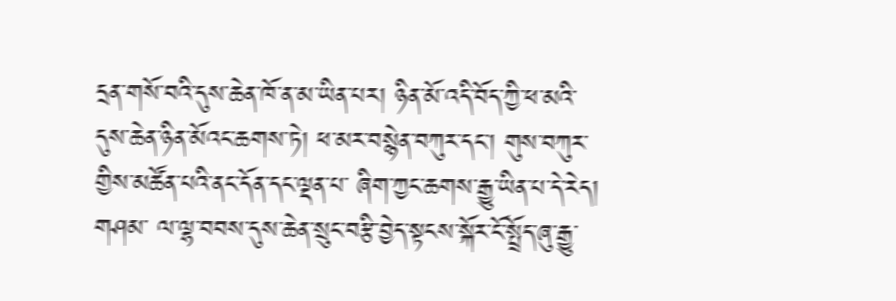དྲན་གསོ་བའི་དུས་ཆེན་ཁོ་ན་མ་ཡིན་པར། ཉིན་མོ་འདི་བོད་ཀྱི་ཕ་མའི་ དུས་ཆེན་ཉིན་མོའང་ཆགས་ཏེ། ཕ་མར་བསྙེན་བཀུར་དང་། གུས་བཀུར་གྱིས་མཚོན་པའི་ནང་དོན་དང་ལྡན་པ་ ཞིག་ཀྱང་ཆགས་རྒྱུ་ཡིན་པ་དེ་རེད།
གཤམ་ ལ་ལྷ་བབས་དུས་ཆེན་སྲུང་བརྩི་བྱེད་སྟངས་སྐོར་ངོ་སྤྲོད་ཞུ་རྒྱུ་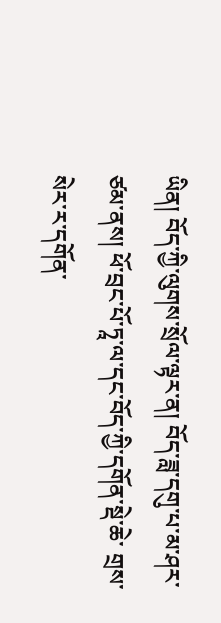ཡིན། བོད་ཀྱི་ལུགས་སྲོལ་ལྟར་ན། བོད་ཟླ་དགུ་པ་མ་ཤར་ཙམ་ནས། ཕོ་བྲང་པོ་ཏཱ་ལ་དང་བོད་ཀྱི་དགོན་སྡེ་ཆེ་ གྲས་སེར་ར་དགོན་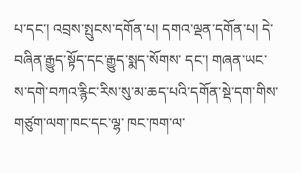པ་དང་། འབྲས་སྤུངས་དགོན་པ། དགའ་ལྡན་དགོན་པ། དེ་བཞིན་རྒྱུད་སྟོད་དང་རྒྱུད་སྨད་སོགས་ དང་། གཞན་ཡང་ས་དགེ་བཀའ་རྙིང་རིས་སུ་མ་ཆད་པའི་དགོན་སྡེ་དག་གིས་གཙུག་ལག་ཁང་དང་ལྷ་ ཁང་ཁག་ལ་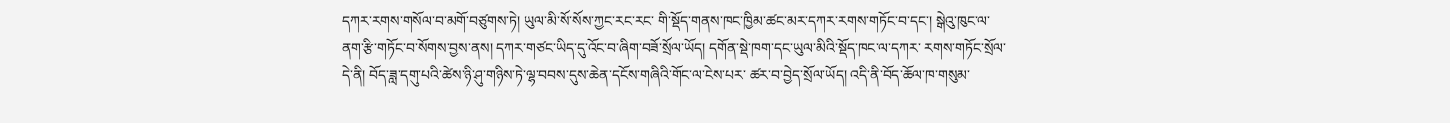དཀར་རགས་གསོལ་བ་མགོ་བཙུགས་ཏེ། ཡུལ་མི་སོ་སོས་ཀྱང་རང་རང་ གི་སྡོད་གནས་ཁང་ཁྱིམ་ཚང་མར་དཀར་རགས་གཏོང་བ་དང་། སྒེའུ་ཁུང་ལ་ནག་རྩི་གཏོང་བ་སོགས་བྱས་ནས། དཀར་གཙང་ཡིད་དུ་འོང་བ་ཞིག་བཟོ་སྲོལ་ཡོད། དགོན་སྡེ་ཁག་དང་ཡུལ་མིའི་སྡོད་ཁང་ལ་དཀར་ རགས་གཏོང་སྲོལ་དེ་ནི། བོད་ཟླ་དགུ་པའི་ཚེས་ཉི་ཤུ་གཉིས་ཏེ་ལྷ་བབས་དུས་ཆེན་དངོས་གཞིའི་གོང་ལ་ངེས་པར་ ཚར་བ་བྱེད་སྲོལ་ཡོད། འདི་ནི་བོད་ཆོལ་ཁ་གསུམ་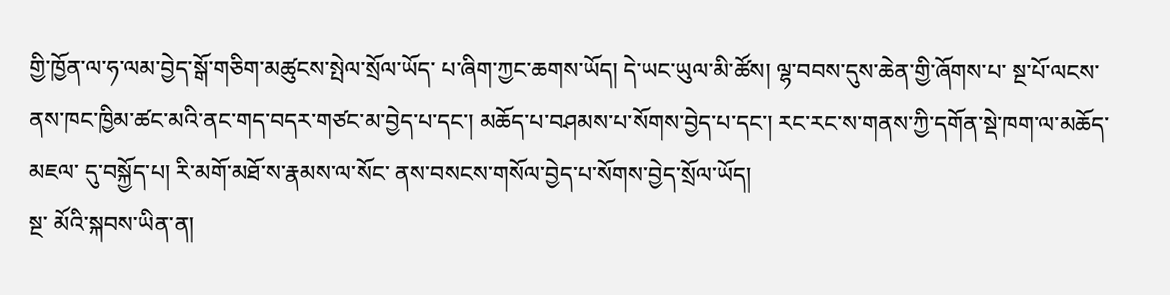གྱི་ཁྱོན་ལ་ཧ་ལམ་བྱེད་སྒོ་གཅིག་མཚུངས་སྤེལ་སྲོལ་ཡོད་ པ་ཞིག་ཀྱང་ཆགས་ཡོད། དེ་ཡང་ཡུལ་མི་ཚོས། ལྷ་བབས་དུས་ཆེན་གྱི་ཞོགས་པ་ སྔ་པོ་ལངས་ནས་ཁང་ཁྱིམ་ཚང་མའི་ནང་གད་བདར་གཙང་མ་བྱེད་པ་དང་། མཆོད་པ་བཤམས་པ་སོགས་བྱེད་པ་དང་། རང་རང་ས་གནས་ཀྱི་དགོན་སྡེ་ཁག་ལ་མཆོད་མཇལ་ དུ་བསྐྱོད་པ། རི་མགོ་མཐོ་ས་རྣམས་ལ་སོང་ ནས་བསངས་གསོལ་བྱེད་པ་སོགས་བྱེད་སྲོལ་ཡོད།
སྔ་ མོའི་སྐབས་ཡིན་ན།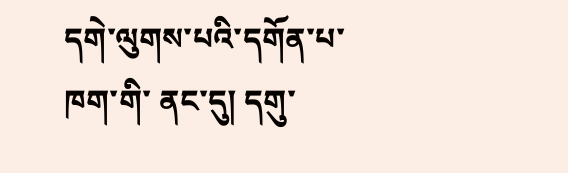དགེ་ལུགས་པའི་དགོན་པ་ཁག་གི་ ནང་དུ། དགུ་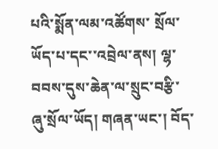པའི་སྨོན་ལམ་འཚོགས་ སྲོལ་ཡོད་པ་དང་་འབྲེལ་ནས། ལྷ་བབས་དུས་ཆེན་ལ་སྲུང་བརྩི་ཞུ་སྲོལ་ཡོད། གཞན་ཡང་། བོད་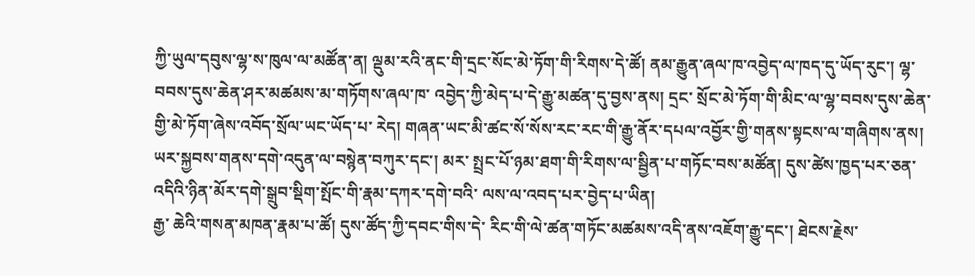ཀྱི་ཡུལ་དབུས་ལྷ་ས་ཁུལ་ལ་མཚོན་ན། ལྡུམ་རའི་ནང་གི་དྲང་སོང་མེ་ཏོག་གི་རིགས་དེ་ཚོ། ནམ་རྒྱུན་ཞལ་ཁ་འབྱེད་ལ་ཁད་དུ་ཡོད་རུང་། ལྷ་བབས་དུས་ཆེན་ཤར་མཚམས་མ་གཏོགས་ཞལ་ཁ་ འབྱེད་ཀྱི་མེད་པ་དེ་རྒྱུ་མཚན་དུ་བྱས་ནས། དྲང་ སྲོང་མེ་ཏོག་གི་མིང་ལ་ལྷ་བབས་དུས་ཆེན་གྱི་མེ་ཏོག་ཞེས་འབོད་སྲོལ་ཡང་ཡོད་པ་ རེད། གཞན་ཡང་མི་ཚང་སོ་སོས་རང་རང་གི་རྒྱུ་ནོར་དཔལ་འབྱོར་གྱི་གནས་སྟངས་ལ་གཞིགས་ནས། ཡར་སྐྱབས་གནས་དགེ་འདུན་ལ་བསྙེན་བཀུར་དང་། མར་ སྤྲང་པོ་ཉམ་ཐག་གི་རིགས་ལ་སྦྱིན་པ་གཏོང་བས་མཚོན། དུས་ཚེས་ཁྱད་པར་ཅན་འདིའི་ཉིན་མོར་དགེ་སྒྲུབ་སྡིག་སྤོང་གི་རྣམ་དཀར་དགེ་བའི་ ལས་ལ་འབད་པར་བྱེད་པ་ཡིན།
རྒྱ་ ཆེའི་གསན་མཁན་རྣམ་པ་ཚོ། དུས་ཚོད་ཀྱི་དབང་གིས་དེ་ རིང་གི་ལེ་ཚན་གཏོང་མཚམས་འདི་ནས་འཇོག་རྒྱུ་དང་། ཐེངས་རྗེས་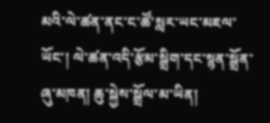མའི་ལེ་ཚན་ནང་ང་ཚོ་སླར་ཡང་མཇལ་ ཡོང་། ལེ་ཚན་འདི་རྩོམ་སྒྲིག་དང་སྙན་སྒྲོན་ཞུ་མཁན། ཆུ་སྐྱེས་སྒྲོལ་མ་ཡིན།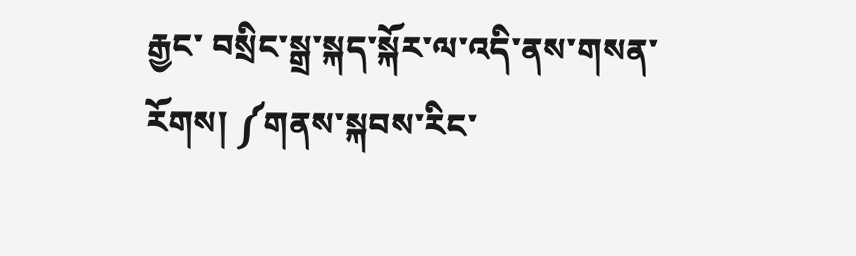རྒྱང་ བསྲིང་སྒྲ་སྐད་སྐོར་ལ་འདི་ནས་གསན་རོགས། ༼གནས་སྐབས་རིང་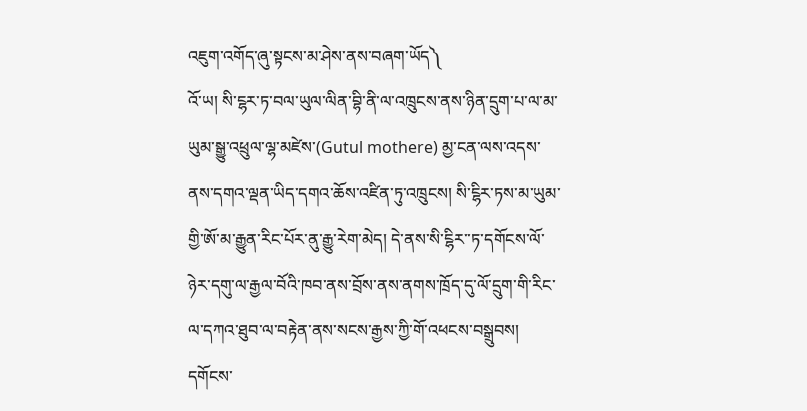འཇུག་འགོད་ཞུ་སྟངས་མ་ཤེས་ནས་བཞག་ཡོད༽
འོ་ཡ། སི་ངྷར་ཏ་བལ་ཡུལ་ལིན་བྷི་ནི་ལ་འཁྲུངས་ནས་ཉིན་དྲུག་པ་ལ་མ་ཡུམ་སྒྱུ་འཕྲུལ་ལྷ་མཛེས་(Gutul mothere) མྱ་ངན་ལས་འདས་ནས་དགའ་ལྡན་ཡིད་དགའ་ཆོས་འཛིན་ཏུ་འཁྲུངས། སི་ངྷིར་ཏས་མ་ཡུམ་གྱི་ཨོ་མ་རྒྱུན་རིང་པོར་ནུ་རྒྱུ་རེག་མེད། དེ་ནས་སི་ངྷིར་་ཏ་དགོངས་ལོ་ཉེར་དགུ་ལ་རྒྱལ་བོའི་ཁབ་ནས་བྲོས་ནས་ནགས་ཁྲོད་དུ་ལོ་དྲུག་གི་རིང་ལ་དཀའ་ཐུབ་ལ་བརྟེན་ནས་སངས་རྒྱས་ཀྱི་གོ་འཕངས་བསྒྲུབས། དགོངས་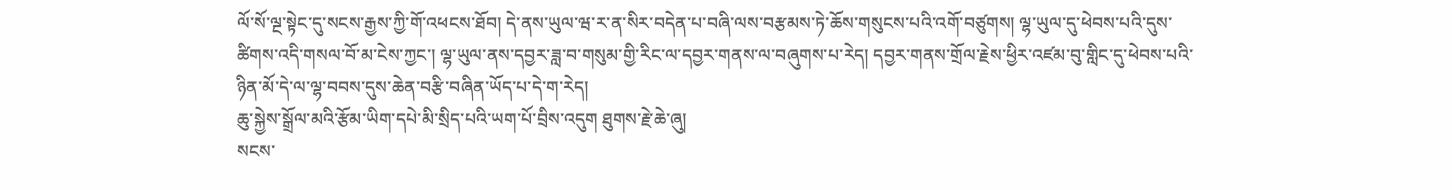ལོ་སོ་ལྔ་སྟེང་དུ་སངས་རྒྱས་ཀྱི་གོ་འཕངས་ཐོབ། དེ་ནས་ཡུལ་ཝ་ར་ན་སིར་བདེན་པ་བཞི་ལས་བརྩམས་ཏེ་ཆོས་གསུངས་པའི་འགོ་བཙུགས། ལྷ་ཡུལ་དུ་ཕེབས་པའི་དུས་ཚིགས་འདི་གསལ་བོ་མ་ངེས་ཀྱང་། ལྷ་ཡུལ་ནས་དབྱར་ཟླ་བ་གསུམ་གྱི་རིང་ལ་དབྱར་གནས་ལ་བཞུགས་པ་རེད། དབྱར་གནས་གྲོལ་རྗེས་ཕྱིར་འཛམ་བུ་གླིང་དུ་ཕེབས་པའི་ཉིན་མོ་དེ་ལ་ལྷ་བབས་དུས་ཆེན་བརྩི་བཞིན་ཡོད་པ་དེ་ག་རེད།
ཆུ་སྐྱེས་སྒྲོལ་མའི་རྩོམ་ཡིག་དཔེ་མི་སྲིད་པའི་ཡག་པོ་བྲིས་འདུག ཐུགས་རྗེ་ཆེ་ཞུ།
སངས་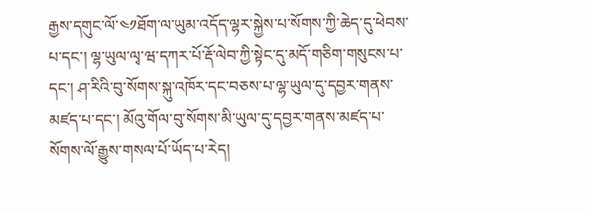རྒྱས་དགུང་ལོ་༤༡ཐོག་ལ་ཡུམ་འདོད་ལྷར་སྐྱེས་པ་སོགས་ཀྱི་ཆེད་དུ་ཕེབས་པ་དང་། ལྷ་ཡུལ་ལྭ་ཝ་དཀར་པོ་རྡོ་ལེབ་ཀྱི་སྟེང་དུ་མདོ་གཅིག་གསུངས་པ་དང་། ཤ་རིའི་བུ་སོགས་སྐུ་འཁོར་དང་བཅས་པ་ལྷ་ཡུལ་དུ་དབྱར་གནས་མཛད་པ་དང་། མོའུ་གོལ་བུ་སོགས་མི་ཡུལ་དུ་དབྱར་གནས་མཛད་པ་སོགས་ལོ་རྒྱུས་གསལ་པོ་ཡོད་པ་རེད།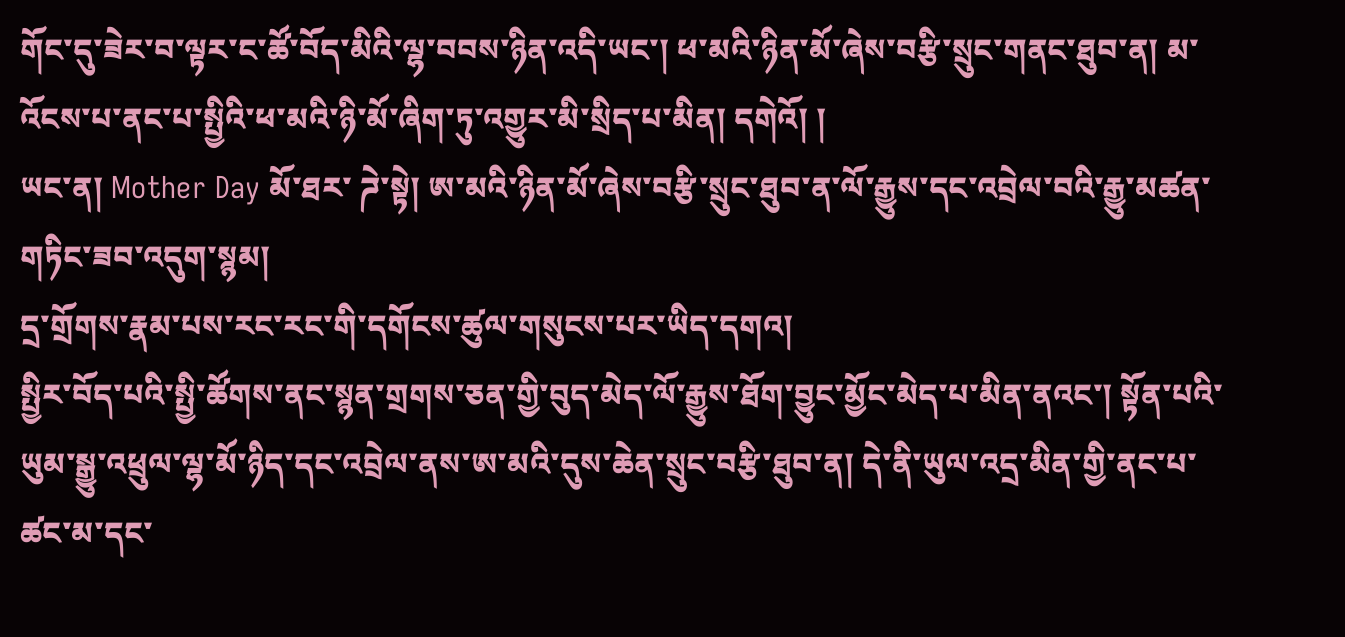གོང་དུ་ཟེར་བ་ལྟར་ང་ཚོ་བོད་མིའི་ལྷ་བབས་ཉིན་འདི་ཡང་། ཕ་མའི་ཉིན་མོ་ཞེས་བརྩི་སྲུང་གནང་ཐུབ་ན། མ་འོངས་པ་ནང་པ་སྤྱིའི་ཕ་མའི་ཉི་མོ་ཞིག་ཏུ་འགྱུར་མི་སྲིད་པ་མིན། དགེའོ། །
ཡང་ན། Mother Day མོ་ཐར་ ཌེ་སྟེ། ཨ་མའི་ཉིན་མོ་ཞེས་བརྩི་སྲུང་ཐུབ་ན་ལོ་རྒྱུས་དང་འབྲེལ་བའི་རྒྱུ་མཚན་གཏིང་ཟབ་འདུག་སྙམ།
དྲ་གྲོགས་རྣམ་པས་རང་རང་གི་དགོངས་ཚུལ་གསུངས་པར་ཡིད་དགའ།
སྤྱིར་བོད་པའི་སྤྱི་ཚོགས་ནང་སྙན་གྲགས་ཅན་གྱི་བུད་མེད་ལོ་རྒྱུས་ཐོག་བྱུང་མྱོང་མེད་པ་མིན་ནའང་། སྟོན་པའི་ཡུམ་སྒྱུ་འཕྲུལ་ལྷ་མོ་ཉིད་དང་འབྲེལ་ནས་ཨ་མའི་དུས་ཆེན་སྲུང་བརྩི་ཐུབ་ན། དེ་ནི་ཡུལ་འདྲ་མིན་གྱི་ནང་པ་ཚང་མ་དང་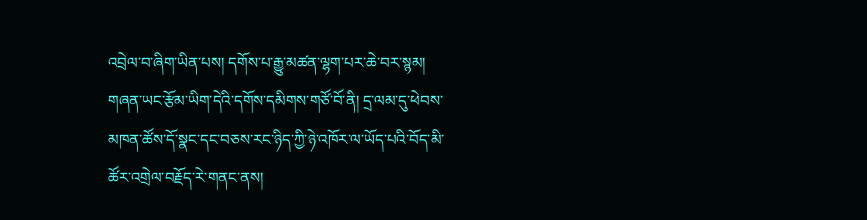འབྲེལ་བ་ཞིག་ཡིན་པས། དགོས་པ་རྒྱུ་མཚན་ལྷག་པར་ཆེ་བར་སྙམ། གཞན་ཡང་རྩོམ་ཡིག་དེའི་དགོས་དམིགས་གཙོ་བོ་ནི། དྲ་ལམ་དུ་ཕེབས་མཁན་ཚོས་དོ་སྣང་དང་བཅས་རང་ཉིད་ཀྱི་ཉེ་འཁོར་ལ་ཡོད་པའི་བོད་མི་ཚོར་འགྲེལ་བརྗོད་རེ་གནང་ནས།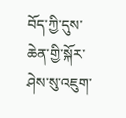བོད་ཀྱི་དུས་ཆེན་གྱི་སྐོར་ཤེས་སུ་འཇུག་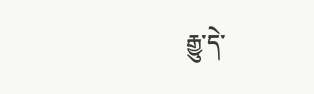རྒྱུ་དེ་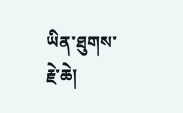ཡིན་ཐུགས་རྗེ་ཆེ།